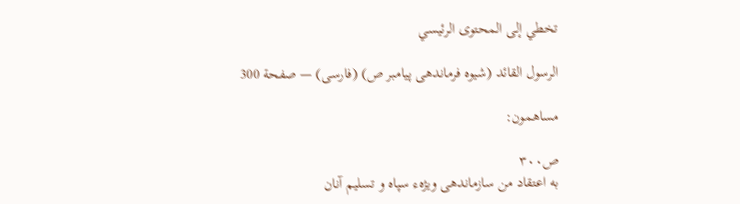تخطي إلى المحتوى الرئيسي

الرسول القائد (شيوه فرماندهى پيامبر ص) (فارسى) — صفحة 300

مساهمون:

ص٣٠٠
به اعتقاد من سازماندهى ويژهء سپاه و تسليم آنان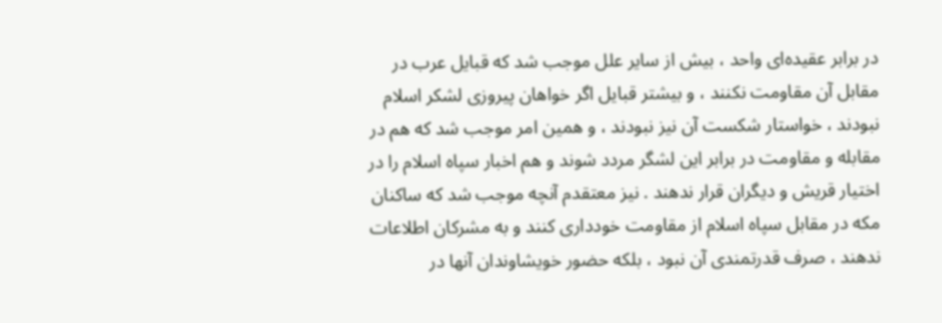در برابر عقيده‌اى واحد ، بيش از ساير علل موجب شد كه قبايل عرب در مقابل آن مقاومت نكنند ، و بيشتر قبايل اگر خواهان پيروزى لشكر اسلام نبودند ، خواستار شكست آن نيز نبودند ، و همين امر موجب شد كه هم در مقابله و مقاومت در برابر اين لشگر مردد شوند و هم اخبار سپاه اسلام را در اختيار قريش و ديگران قرار ندهند . نيز معتقدم آنچه موجب شد كه ساكنان مكه در مقابل سپاه اسلام از مقاومت خوددارى كنند و به مشركان اطلاعات ندهند ، صرف قدرتمندى آن نبود ، بلكه حضور خويشاوندان آنها در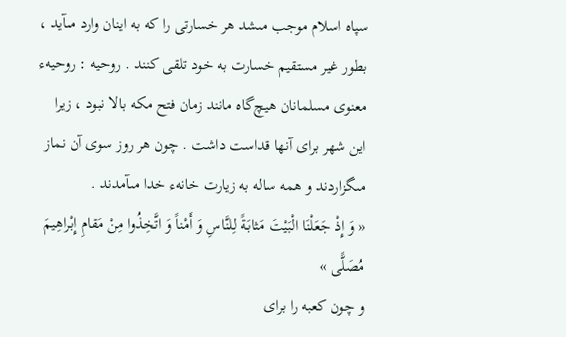سپاه اسلام موجب مىشد هر خسارتى را كه به اينان وارد مىآيد ، بطور غير مستقيم خسارت به خود تلقى كنند . روحيه : روحيهء معنوى مسلمانان هيچ‌گاه مانند زمان فتح مكه بالا نبود ، زيرا اين شهر براى آنها قداست داشت . چون هر روز سوى آن نماز مىگزاردند و همه ساله به زيارت خانهء خدا مىآمدند .
« وَ إِذْ جَعَلْنَا الْبَيْتَ مَثابَةً لِلنَّاسِ وَ أَمْناً وَ اتَّخِذُوا مِنْ مَقامِ إِبْراهِيمَ مُصَلًّى »
و چون كعبه را براى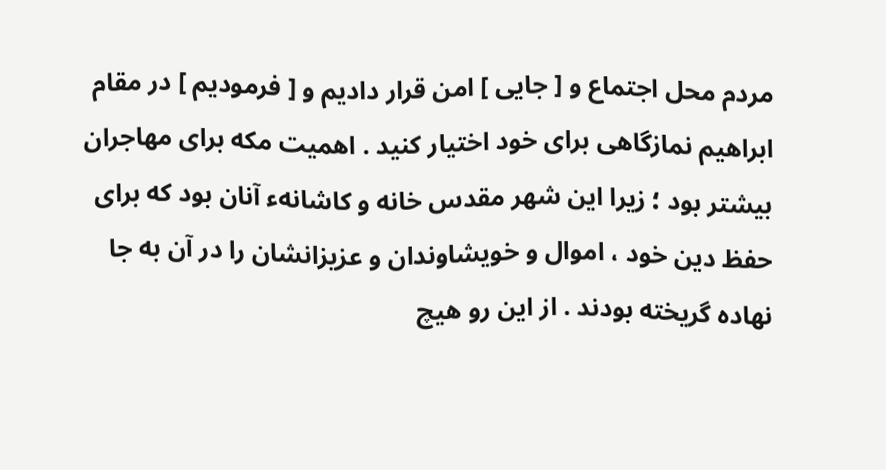مردم محل اجتماع و [ جايى ] امن قرار داديم و [ فرموديم ] در مقام ابراهيم نمازگاهى براى خود اختيار كنيد . اهميت مكه براى مهاجران بيشتر بود ؛ زيرا اين شهر مقدس خانه و كاشانهء آنان بود كه براى حفظ دين خود ، اموال و خويشاوندان و عزيزانشان را در آن به جا نهاده گريخته بودند . از اين رو هيچ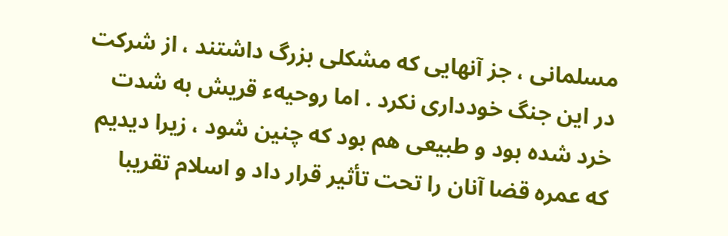مسلمانى ، جز آنهايى كه مشكلى بزرگ داشتند ، از شركت در اين جنگ خوددارى نكرد . اما روحيهء قريش به شدت خرد شده بود و طبيعى هم بود كه چنين شود ، زيرا ديديم كه عمره قضا آنان را تحت تأثير قرار داد و اسلام تقريبا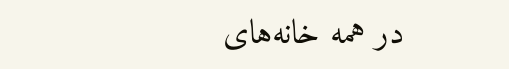در همه خانه‌هاى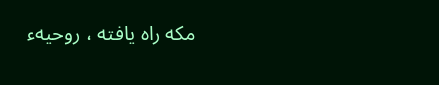مكه راه يافته ، روحيهء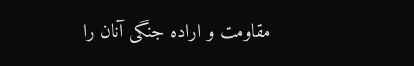مقاومت و اراده جنگى آنان را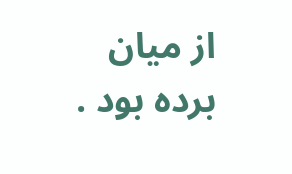از ميان برده بود .